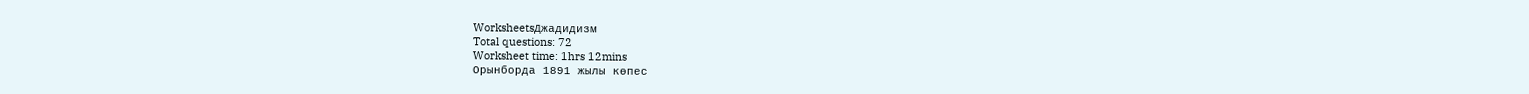WorksheetsДжадидизм
Total questions: 72
Worksheet time: 1hrs 12mins
Орынборда 1891 жылы көпес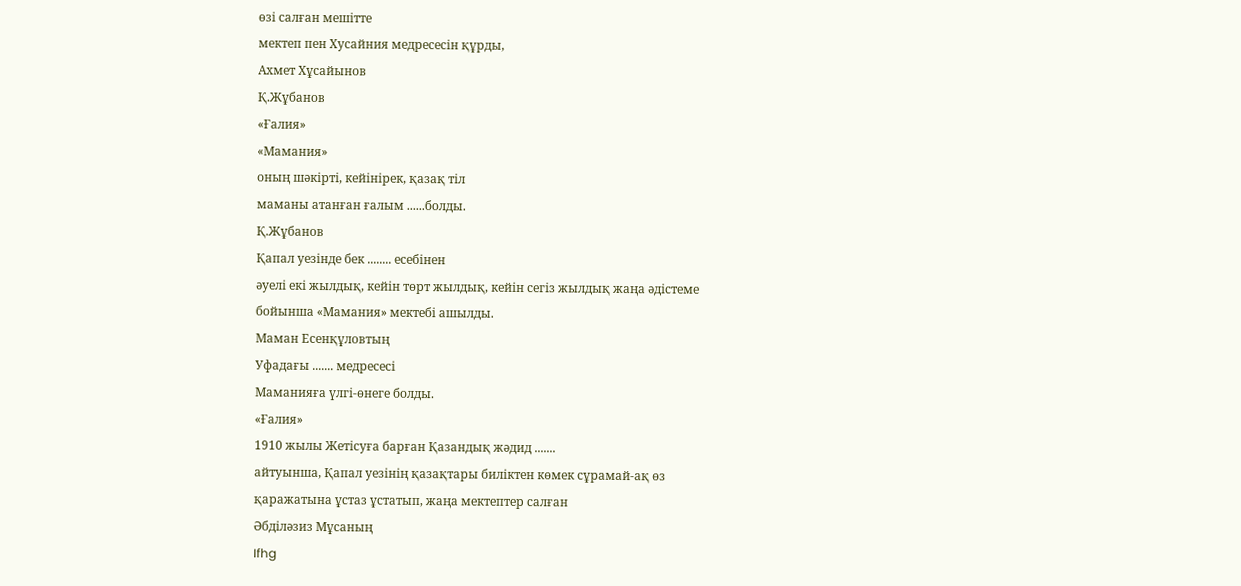өзі салған мешітте
мектеп пен Хусайния медресесін құрды,
Ахмет Хұсайынов
Қ.Жұбанов
«Ғалия»
«Мамания»
оның шәкірті, кейінірек, қазақ тіл
маманы атанған ғалым ......болды.
Қ.Жұбанов
Қапал уезінде бек ........ есебінен
әуелі екі жылдық, кейін төрт жылдық, кейін сегіз жылдық жаңа әдістеме
бойынша «Мамания» мектебі ашылды.
Маман Есенқұловтың
Уфадағы ....... медресесі
Маманияға үлгі-өнеге болды.
«Ғалия»
1910 жылы Жетісуға барған Қазандық жәдид .......
айтуынша, Қапал уезінің қазақтары биліктен көмек сұрамай-ақ өз
қаражатына ұстаз ұстатып, жаңа мектептер салған
Әбділәзиз Мұсаның
Ifhg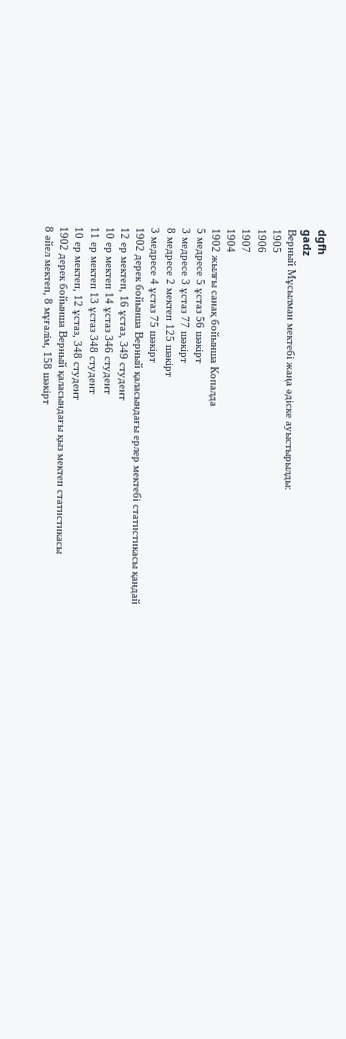dgfh
gadz
Верный Мұсылман мектебі жаңа әдіске ауыстырылды:
1905
1906
1907
1904
1902 жылғы санақ бойынша Копалда
5 медресе 5 ұстаз 56 шәкірт
3 медресе 3 ұстаз 77 шәкірт
8 медресе 2 мектеп 125 шәкірт
3 медресе 4 ұстаз 75 шәкірт
1902 дерек бойынша Верный қаласындағы ерлер мектебі статистикасы қандай
12 ер мектеп, 16 ұстаз, 349 студент
10 ер мектеп 14 ұстаз 346 студент
11 ер мектеп 13 ұстаз 348 студент
10 ер мектеп, 12 ұстаз, 348 студент
1902 дерек бойынша Верный қаласындағы қыз мектеп статистикасы
8 әйел мектеп, 8 мұғалім, 158 шәкірт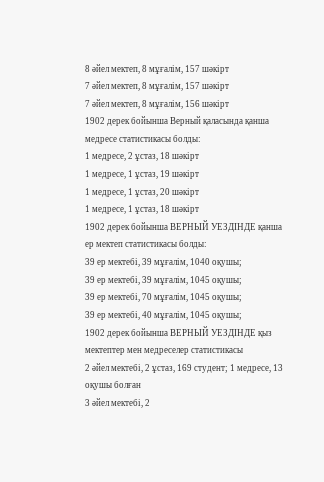8 әйел мектеп, 8 мұғалім, 157 шәкірт
7 әйел мектеп, 8 мұғалім, 157 шәкірт
7 әйел мектеп, 8 мұғалім, 156 шәкірт
1902 дерек бойынша Верный қаласында қанша медресе статистикасы болды:
1 медресе, 2 ұстаз, 18 шәкірт
1 медресе, 1 ұстаз, 19 шәкірт
1 медресе, 1 ұстаз, 20 шәкірт
1 медресе, 1 ұстаз, 18 шәкірт
1902 дерек бойынша ВЕРНЫЙ УЕЗДІНДЕ қанша ер мектеп статистикасы болды:
39 ер мектебі, 39 мұғалім, 1040 оқушы;
39 ер мектебі, 39 мұғалім, 1045 оқушы;
39 ер мектебі, 70 мұғалім, 1045 оқушы;
39 ер мектебі, 40 мұғалім, 1045 оқушы;
1902 дерек бойынша ВЕРНЫЙ УЕЗДІНДЕ қыз мектептер мен медреселер статистикасы
2 әйел мектебі, 2 ұстаз, 169 студент; 1 медресе, 13 оқушы болған
3 әйел мектебі, 2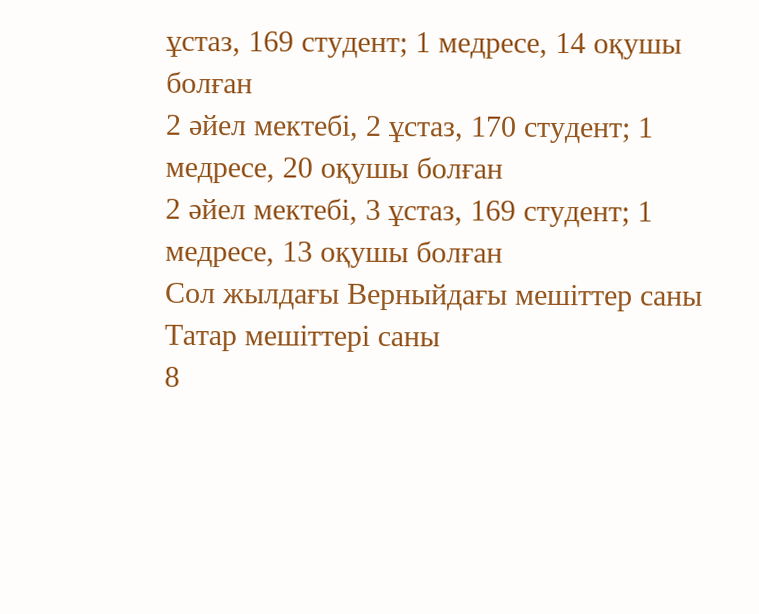ұстаз, 169 студент; 1 медресе, 14 оқушы болған
2 әйел мектебі, 2 ұстаз, 170 студент; 1 медресе, 20 оқушы болған
2 әйел мектебі, 3 ұстаз, 169 студент; 1 медресе, 13 оқушы болған
Сол жылдағы Верныйдағы мешіттер саны Татар мешіттері саны
8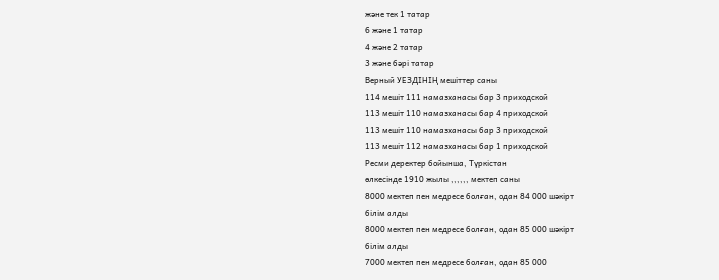және тек 1 татар
6 және 1 татар
4 және 2 татар
3 және бәрі татар
Верный УЕЗДІНІҢ мешіттер саны
114 мешіт 111 намазханасы бар 3 приходской
113 мешіт 110 намазханасы бар 4 приходской
113 мешіт 110 намазханасы бар 3 приходской
113 мешіт 112 намазханасы бар 1 приходской
Ресми деректер бойынша, Түркістан
өлкесінде 1910 жылы ,,,,,, мектеп саны
8000 мектеп пен медресе болған, одан 84 000 шәкірт
білім алды
8000 мектеп пен медресе болған, одан 85 000 шәкірт
білім алды
7000 мектеп пен медресе болған, одан 85 000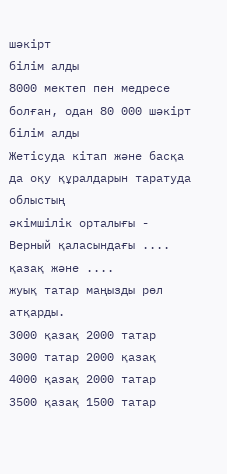шәкірт
білім алды
8000 мектеп пен медресе болған, одан 80 000 шәкірт
білім алды
Жетісуда кітап және басқа да оқу құралдарын таратуда облыстың
әкімшілік орталығы - Верный қаласындағы .... қазақ және ....
жуық татар маңызды рөл атқарды.
3000 қазақ 2000 татар
3000 татар 2000 қазақ
4000 қазақ 2000 татар
3500 қазақ 1500 татар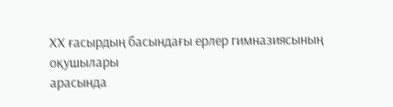ХХ ғасырдың басындағы ерлер гимназиясының оқушылары
арасында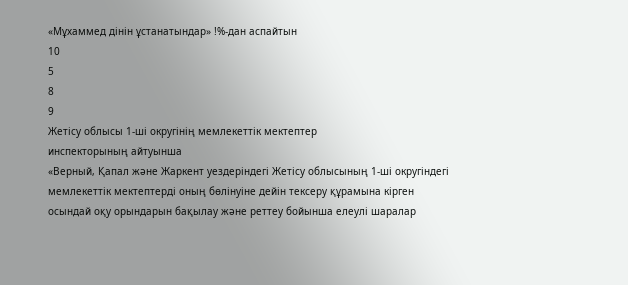«Мұхаммед дінін ұстанатындар» !%-дан аспайтын
10
5
8
9
Жетісу облысы 1-ші округінің мемлекеттік мектептер
инспекторының айтуынша
«Верный, Қапал және Жаркент уездеріндегі Жетісу облысының 1-ші округіндегі
мемлекеттік мектептерді оның бөлінуіне дейін тексеру құрамына кірген
осындай оқу орындарын бақылау және реттеу бойынша елеулі шаралар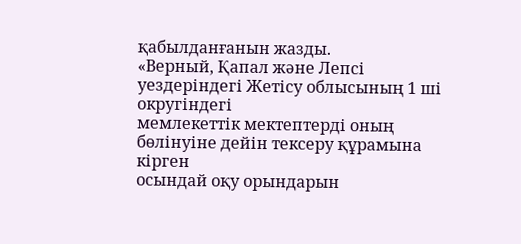қабылданғанын жазды.
«Верный, Қапал және Лепсі уездеріндегі Жетісу облысының 1 ші округіндегі
мемлекеттік мектептерді оның бөлінуіне дейін тексеру құрамына кірген
осындай оқу орындарын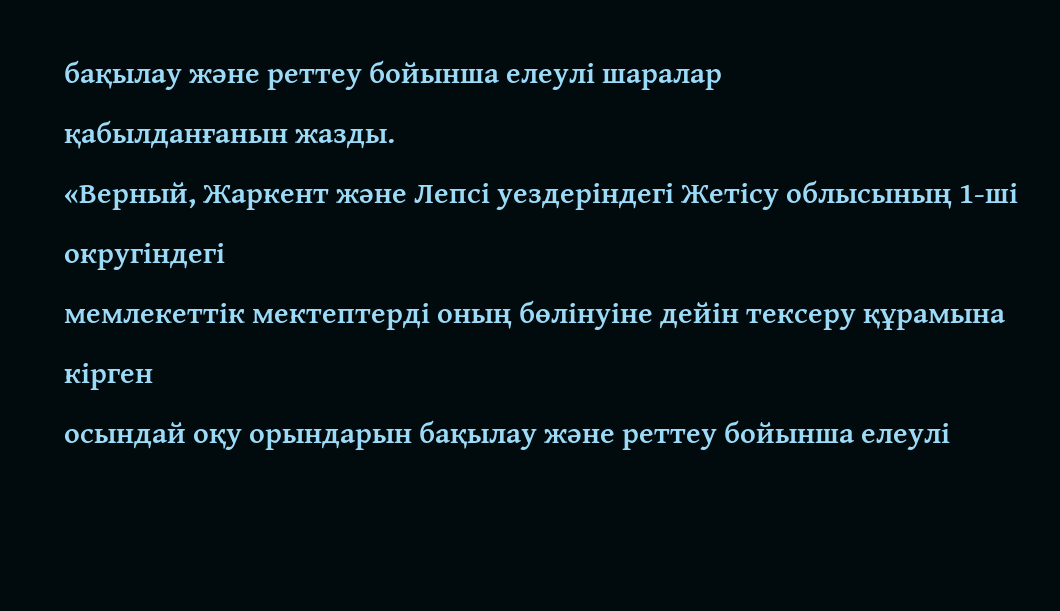бақылау және реттеу бойынша елеулі шаралар
қабылданғанын жазды.
«Верный, Жаркент және Лепсі уездеріндегі Жетісу облысының 1-ші округіндегі
мемлекеттік мектептерді оның бөлінуіне дейін тексеру құрамына кірген
осындай оқу орындарын бақылау және реттеу бойынша елеулі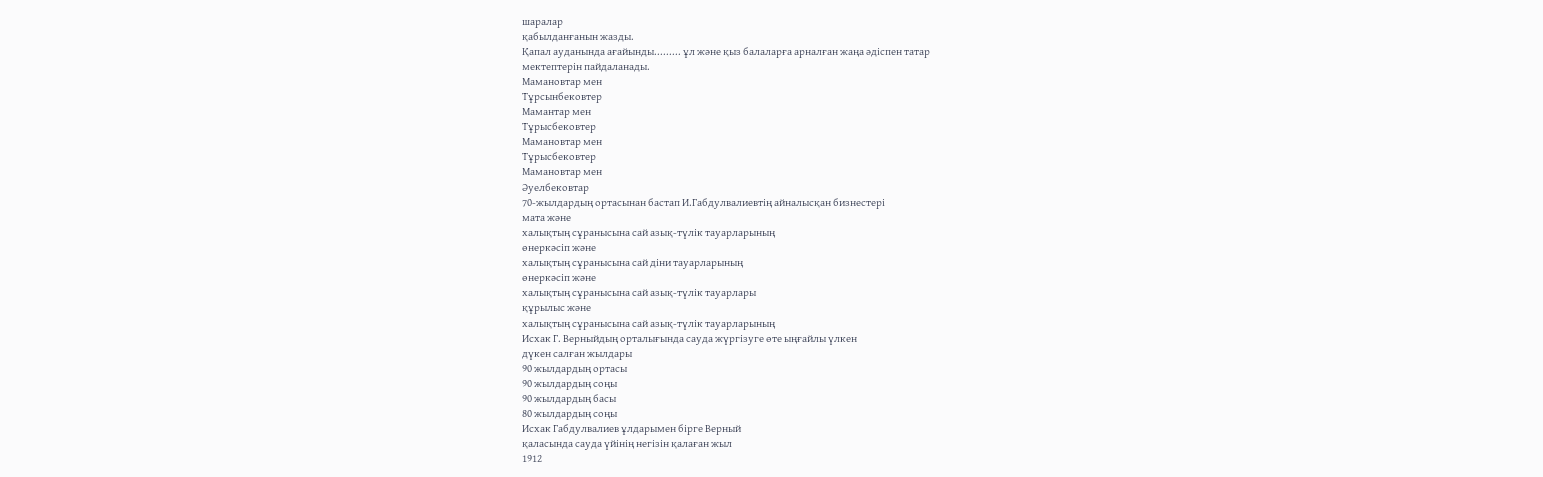шаралар
қабылданғанын жазды.
Қапал ауданында ағайынды......... ұл және қыз балаларға арналған жаңа әдіспен татар
мектептерін пайдаланады.
Мамановтар мен
Тұрсынбековтер
Мамантар мен
Тұрысбековтер
Мамановтар мен
Тұрысбековтер
Мамановтар мен
Әуелбековтар
70-жылдардың ортасынан бастап И.Габдулвалиевтің айналысқан бизнестері
мата және
халықтың сұранысына сай азық-түлік тауарларының
өнеркәсіп және
халықтың сұранысына сай діни тауарларының
өнеркәсіп және
халықтың сұранысына сай азық-түлік тауарлары
құрылыс және
халықтың сұранысына сай азық-түлік тауарларының
Исхак Г. Верныйдың орталығында сауда жүргізуге өте ыңғайлы үлкен
дүкен салған жылдары
90 жылдардың ортасы
90 жылдардың соңы
90 жылдардың басы
80 жылдардың соңы
Исхак Габдулвалиев ұлдарымен бірге Верный
қаласында сауда үйінің негізін қалаған жыл
1912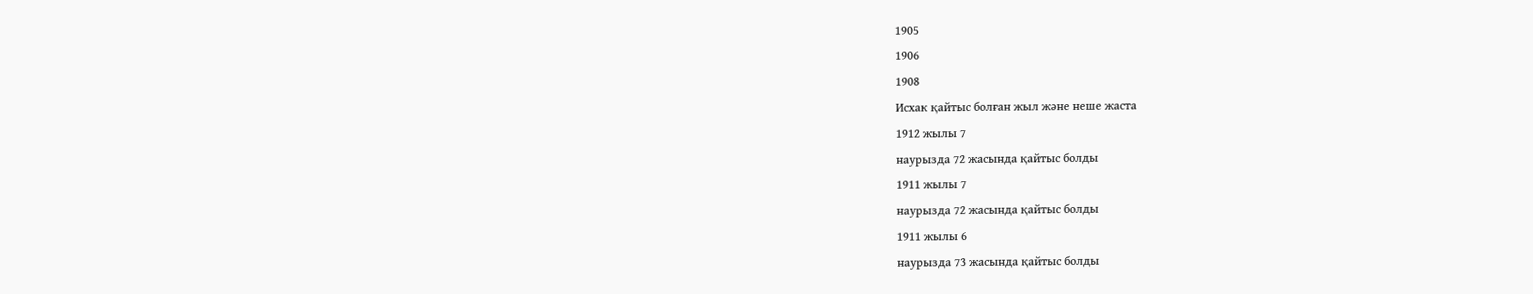1905
1906
1908
Исхак қайтыс болған жыл және неше жаста
1912 жылы 7
наурызда 72 жасында қайтыс болды
1911 жылы 7
наурызда 72 жасында қайтыс болды
1911 жылы 6
наурызда 73 жасында қайтыс болды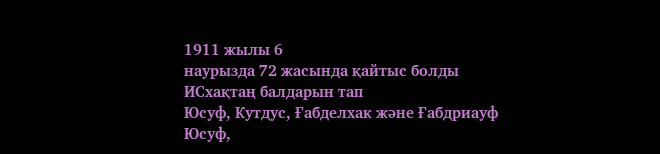1911 жылы 6
наурызда 72 жасында қайтыс болды
ИСхақтаң балдарын тап
Юсуф, Кутдус, Ғабделхак және Ғабдриауф
Юсуф,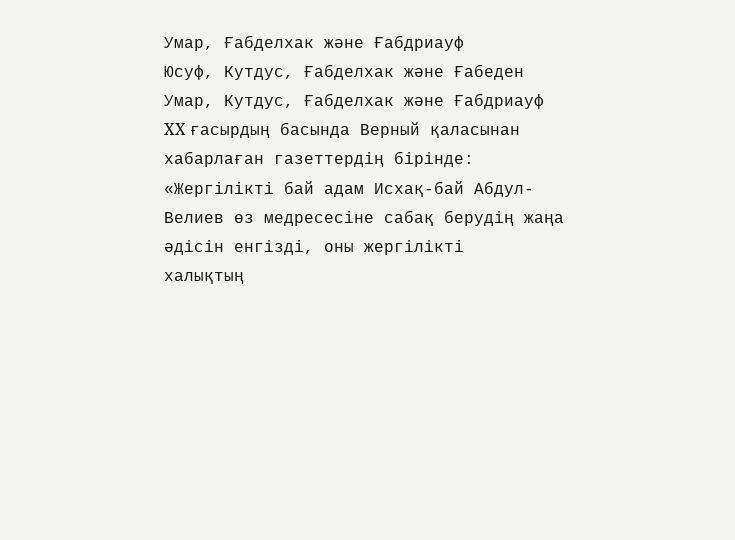Умар, Ғабделхак және Ғабдриауф
Юсуф, Кутдус, Ғабделхак және Ғабеден
Умар, Кутдус, Ғабделхак және Ғабдриауф
XX ғасырдың басында Верный қаласынан
хабарлаған газеттердің бірінде: «Жергілікті бай адам Исхақ-бай Абдул-
Велиев өз медресесіне сабақ берудің жаңа әдісін енгізді, оны жергілікті
халықтың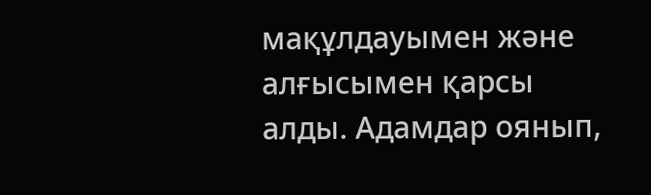мақұлдауымен және алғысымен қарсы алды. Адамдар оянып,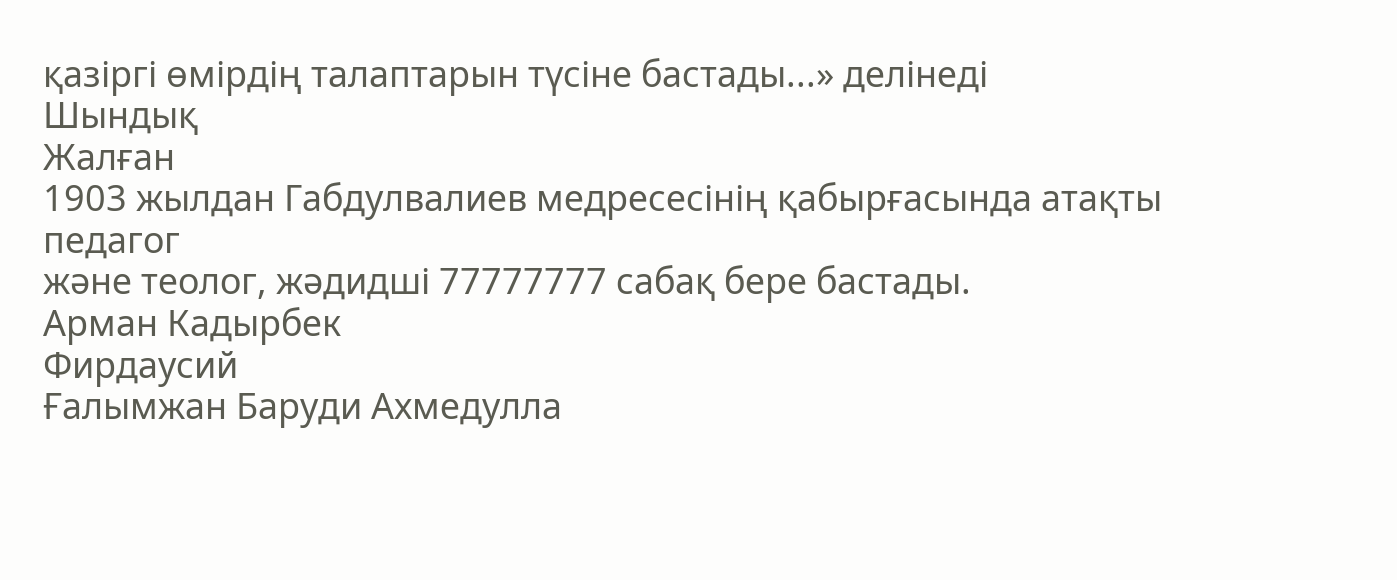қазіргі өмірдің талаптарын түсіне бастады...» делінеді
Шындық
Жалған
1903 жылдан Габдулвалиев медресесінің қабырғасында атақты педагог
және теолог, жәдидші 77777777 сабақ бере бастады.
Арман Кадырбек
Фирдаусий
Ғалымжан Баруди Ахмедулла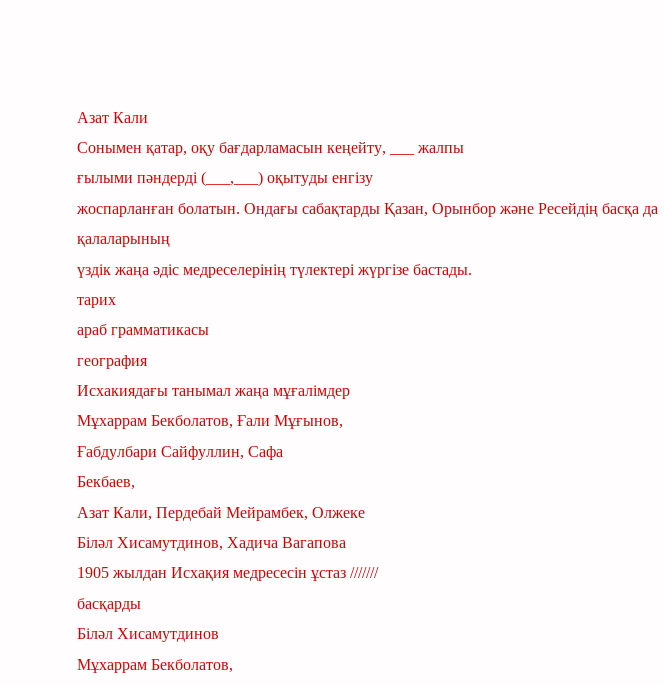Азат Кали
Сонымен қатар, оқу бағдарламасын кеңейту, ___ жалпы
ғылыми пәндерді (___,___) оқытуды енгізу
жоспарланған болатын. Ондағы сабақтарды Қазан, Орынбор және Ресейдің басқа да қалаларының
үздік жаңа әдіс медреселерінің түлектері жүргізе бастады.
тарих
араб грамматикасы
география
Исхакиядағы танымал жаңа мұғалімдер
Мұхаррам Бекболатов, Ғали Мұғынов,
Ғабдулбари Сайфуллин, Сафа
Бекбаев,
Азат Кали, Пердебай Мейрамбек, Олжеке
Біләл Хисамутдинов, Хадича Вагапова
1905 жылдан Исхақия медресесін ұстаз ///////
басқарды
Біләл Хисамутдинов
Мұхаррам Бекболатов,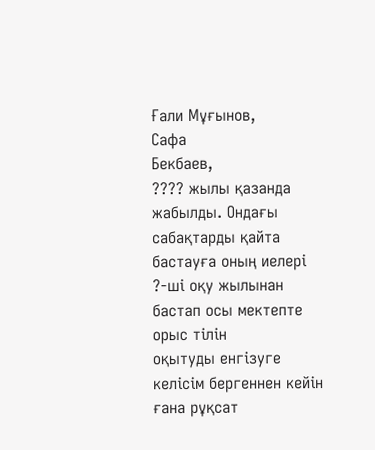Ғали Мұғынов,
Сафа
Бекбаев,
???? жылы қазанда жабылды. Ондағы сабақтарды қайта
бастауға оның иелері ?-ші оқу жылынан бастап осы мектепте орыс тілін
оқытуды енгізуге келісім бергеннен кейін ғана рұқсат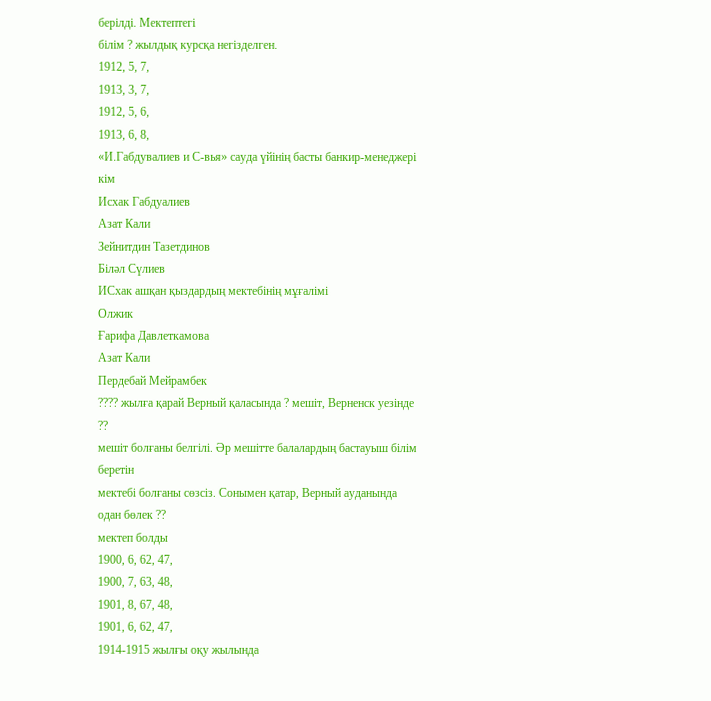берілді. Мектептегі
білім ? жылдық курсқа негізделген.
1912, 5, 7,
1913, 3, 7,
1912, 5, 6,
1913, 6, 8,
«И.Габдувалиев и С-вья» сауда үйінің басты банкир-менеджері кім
Исхак Габдуалиев
Азат Кали
Зейнитдин Тазетдинов
Біләл Сүлиев
ИСхак ашқан қыздардың мектебінің мұғалімі
Олжик
Ғарифа Давлеткамова
Азат Кали
Пердебай Мейрамбек
???? жылға қарай Верный қаласында ? мешіт, Верненск уезінде ??
мешіт болғаны белгілі. Әр мешітте балалардың бастауыш білім беретін
мектебі болғаны сөзсіз. Сонымен қатар, Верный ауданында одан бөлек ??
мектеп болды
1900, 6, 62, 47,
1900, 7, 63, 48,
1901, 8, 67, 48,
1901, 6, 62, 47,
1914-1915 жылғы оқу жылында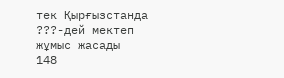тек Қырғызстанда ???-дей мектеп жұмыс жасады
148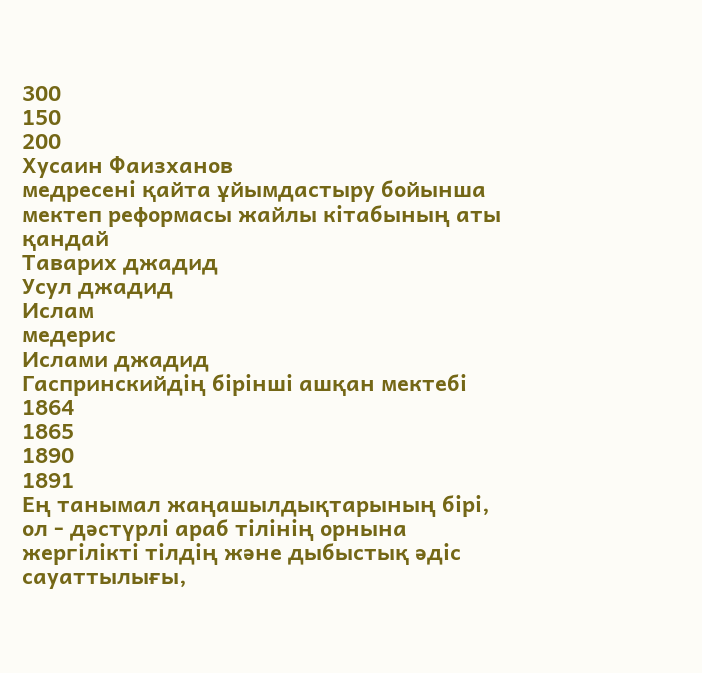300
150
200
Хусаин Фаизханов
медресені қайта ұйымдастыру бойынша мектеп реформасы жайлы кітабының аты қандай
Таварих джадид
Усул джадид
Ислам
медерис
Ислами джадид
Гаспринскийдің бірінші ашқан мектебі
1864
1865
1890
1891
Ең танымал жаңашылдықтарының бірі,
ол - дәстүрлі араб тілінің орнына жергілікті тілдің және дыбыстық әдіс
сауаттылығы,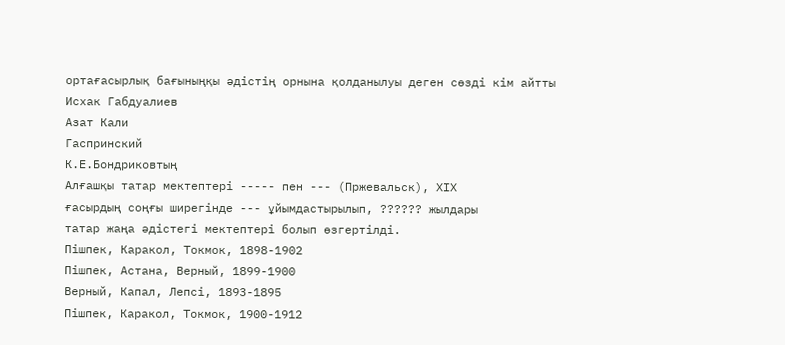ортағасырлық бағыныңқы әдістің орнына қолданылуы деген сөзді кім айтты
Исхак Габдуалиев
Азат Кали
Гаспринский
К.Е.Бондриковтың
Алғашқы татар мектептері ----- пен --- (Пржевальск), ХІХ
ғасырдың соңғы ширегінде --- ұйымдастырылып, ?????? жылдары
татар жаңа әдістегі мектептері болып өзгертілді.
Пішпек, Каракол, Токмок, 1898-1902
Пішпек, Астана, Верный, 1899-1900
Верный, Капал, Лепсі, 1893-1895
Пішпек, Каракол, Токмок, 1900-1912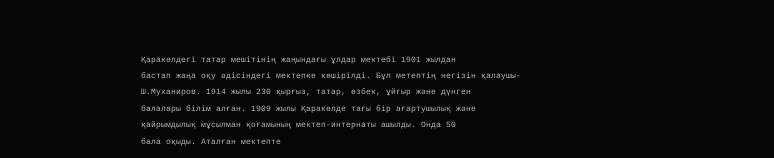Қаракөлдегі татар мешітінің жаңындағы ұлдар мектебі 1901 жылдан
бастап жаңа оқу әдісіндегі мектепке көшірілді. Бұл метептің негізін қалаушы-
Ш.Муханиров. 1914 жылы 230 қырғыз, татар, өзбек, ұйғыр және дүнген
балалары білім алған. 1909 жылы Қаракөлде тағы бір ағартушылық және
қайрымдылық мұсылман қоғамының мектеп-интернаты ашылды. Онда 50
бала оқыды. Аталған мектепте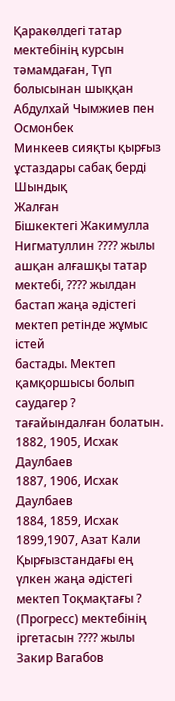Қаракөлдегі татар мектебінің курсын
тәмамдаған, Түп болысынан шыққан Абдулхай Чымжиев пен Осмонбек
Минкеев сияқты қырғыз ұстаздары сабақ берді
Шындық
Жалған
Бішкектегі Жакимулла Нигматуллин ???? жылы ашқан алғашқы татар
мектебі, ???? жылдан бастап жаңа әдістегі мектеп ретінде жұмыс істей
бастады. Мектеп қамқоршысы болып саудагер ?
тағайындалған болатын.
1882, 1905, Исхак Даулбаев
1887, 1906, Исхак Даулбаев
1884, 1859, Исхак
1899,1907, Азат Кали
Қырғызстандағы ең үлкен жаңа әдістегі мектеп Тоқмақтағы ?
(Прогресс) мектебінің іргетасын ???? жылы Закир Вагабов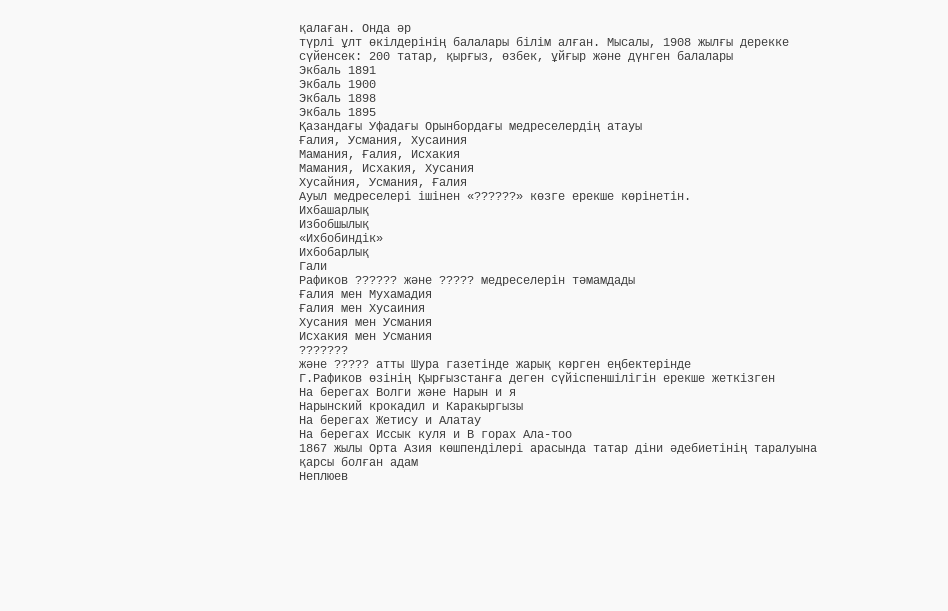қалаған. Онда әр
түрлі ұлт өкілдерінің балалары білім алған. Мысалы, 1908 жылғы дерекке
сүйенсек: 200 татар, қырғыз, өзбек, ұйғыр және дүнген балалары
Экбаль 1891
Экбаль 1900
Экбаль 1898
Экбаль 1895
Қазандағы Уфадағы Орынбордағы медреселердің атауы
Ғалия, Усмания, Хусаиния
Мамания, Ғалия, Исхакия
Мамания, Исхакия, Хусания
Хусайния, Усмания, Ғалия
Ауыл медреселері ішінен «??????» көзге ерекше көрінетін.
Ихбашарлық
Избобшылық
«Ихбобиндік»
Ихбобарлық
Гали
Рафиков ?????? және ????? медреселерін тәмамдады
Ғалия мен Мухамадия
Ғалия мен Хусаиния
Хусания мен Усмания
Исхакия мен Усмания
???????
және ????? атты Шура газетінде жарық көрген еңбектерінде
Г.Рафиков өзінің Қырғызстанға деген сүйіспеншілігін ерекше жеткізген
На берегах Волги және Нарын и я
Нарынский крокадил и Каракыргызы
На берегах Жетису и Алатау
На берегах Иссык куля и В горах Ала-тоо
1867 жылы Орта Азия көшпенділері арасында татар діни әдебиетінің таралуына қарсы болған адам
Неплюев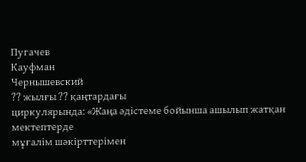Пугачев
Кауфман
Чернышевский
?? жылғы ?? қаңтардағы
циркулярында: «Жаңа әдістеме бойынша ашылып жатқан мектептерде
мұғалім шәкірттерімен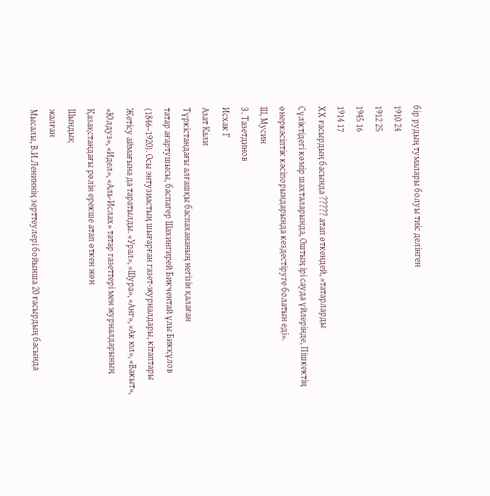бір рудың тумалары болуы тиіс делінген
1910 24
1912 25
1945 16
1914 17
ХХ ғасырдың басында ????? атап өткендей, «татарларды
Сүліктідегі көмір шахталарында, Оштың ірі сауда үйлерінде, Пішкектің
өнеркәсіптік кәсіпорындарында кездестіруге болатын еді».
Ш, Мусин
З. Тазетдинов
Исхак Г
Азат Кали
Түркістандағы алғашқы баспахананың негізін қалаған
татар ағартушысы, баспагер Шахингирей Бикчентай ұлы Бикқұлов
(1846–1920). Осы энтузиастың шығарған газет-журналдары, кітаптары
Жетісу аймағына да таратылды. «Урал», «Шура», «Анг», «Ак юл», «Вакыт»,
«Юлдуз», «Идел», «Аль-Ислах» татар газеттері мен журналдарының
Қазақстандағы рөлін ерекше атап өткен жөн
Шындық
жалған
Мысалы, В.И.Лениннің зерттеулері бойынша 20 ғасырдың басында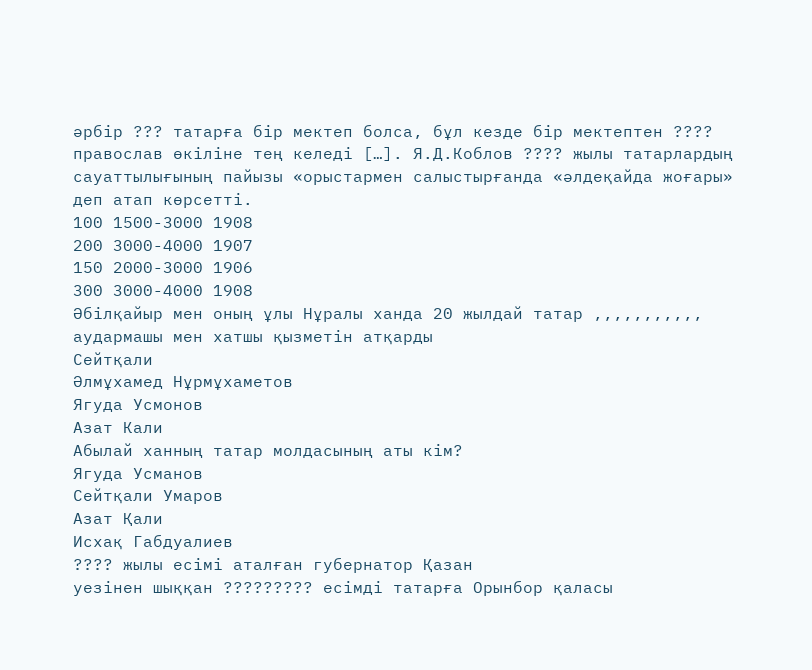әрбір ??? татарға бір мектеп болса, бұл кезде бір мектептен ????
православ өкіліне тең келеді […]. Я.Д.Коблов ???? жылы татарлардың
сауаттылығының пайызы «орыстармен салыстырғанда «әлдеқайда жоғары»
деп атап көрсетті.
100 1500-3000 1908
200 3000-4000 1907
150 2000-3000 1906
300 3000-4000 1908
Әбілқайыр мен оның ұлы Нұралы ханда 20 жылдай татар ,,,,,,,,,,, аудармашы мен хатшы қызметін атқарды
Сейтқали
Әлмұхамед Нұрмұхаметов
Ягуда Усмонов
Азат Кали
Абылай ханның татар молдасының аты кім?
Ягуда Усманов
Сейтқали Умаров
Азат Қали
Исхақ Габдуалиев
???? жылы есімі аталған губернатор Қазан
уезінен шыққан ????????? есімді татарға Орынбор қаласы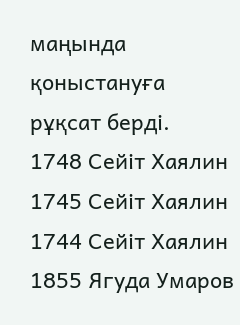маңында қоныстануға
рұқсат берді.
1748 Сейіт Хаялин
1745 Сейіт Хаялин
1744 Сейіт Хаялин
1855 Ягуда Умаров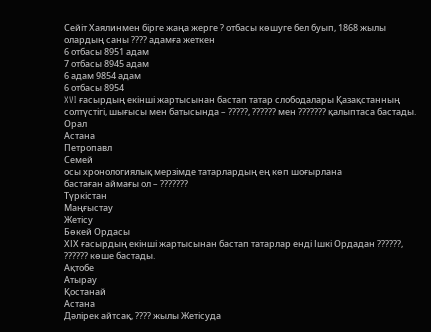Сейіт Хаялинмен бірге жаңа жерге ? отбасы көшуге бел буып, 1868 жылы
олардың саны ???? адамға жеткен
6 отбасы 8951 адам
7 отбасы 8945 адам
6 адам 9854 адам
6 отбасы 8954
XVI ғасырдың екінші жартысынан бастап татар слободалары Қазақстанның
солтүстігі, шығысы мен батысында – ?????, ?????? мен ??????? қалыптаса бастады.
Орал
Астана
Петропавл
Семей
осы хронологиялық мерзімде татарлардың ең көп шоғырлана
бастаған аймағы ол – ???????
Түркістан
Маңғыстау
Жетісу
Бөкей Ордасы
ХІХ ғасырдың екінші жартысынан бастап татарлар енді Ішкі Ордадан ??????,
?????? көше бастады.
Ақтобе
Атырау
Қостанай
Астана
Дәлірек айтсақ, ???? жылы Жетісуда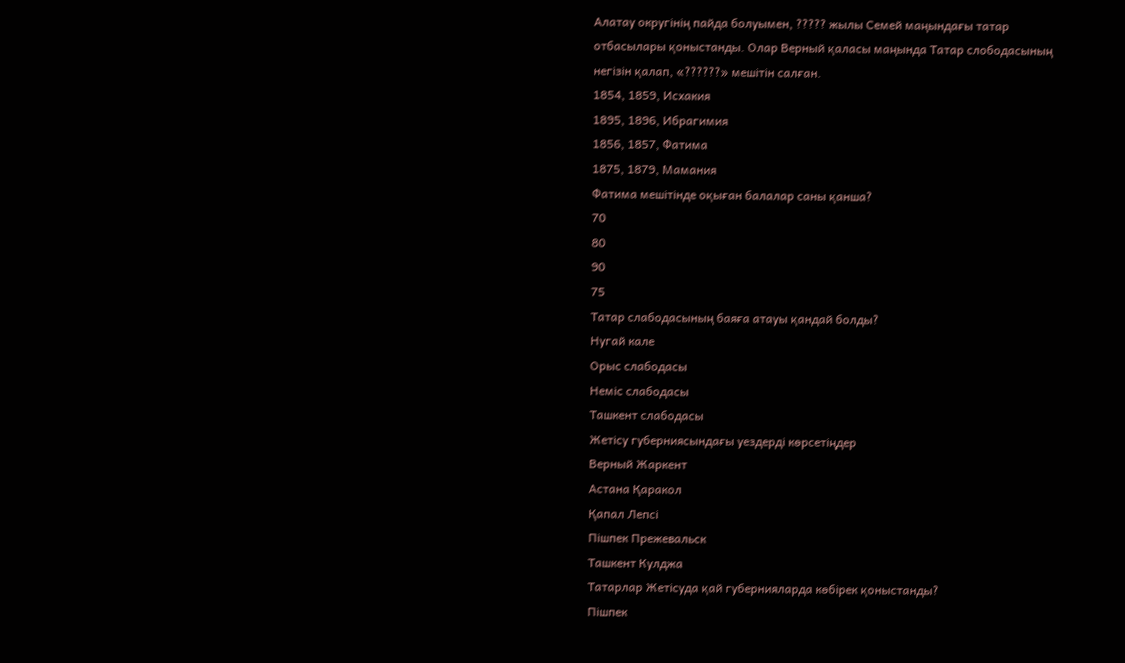Алатау округінің пайда болуымен, ????? жылы Семей маңындағы татар
отбасылары қоныстанды. Олар Верный қаласы маңында Татар слободасының
негізін қалап, «??????» мешітін салған.
1854, 1859, Исхакия
1895, 1896, Ибрагимия
1856, 1857, Фатима
1875, 1879, Мамания
Фатима мешітінде оқыған балалар саны қанша?
70
80
90
75
Татар слабодасының баяға атауы қандай болды?
Нугай кале
Орыс слабодасы
Неміс слабодасы
Ташкент слабодасы
Жетісу губерниясындағы уездерді көрсетіңдер
Верный Жаркент
Астана Қаракол
Қапал Лепсі
Пішпек Прежевальск
Ташкент Кулджа
Татарлар Жетісуда қай губернияларда көбірек қоныстанды?
Пішпек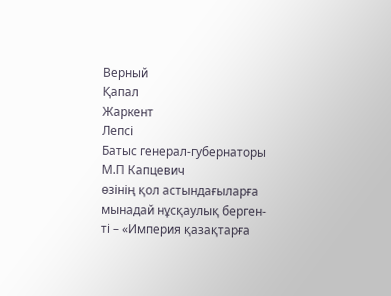Верный
Қапал
Жаркент
Лепсі
Батыс генерал-губернаторы М.П Капцевич
өзінің қол астындағыларға мынадай нұсқаулық берген-ті – «Империя қазақтарға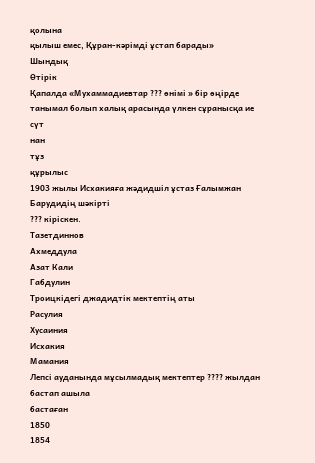қолына
қылыш емес, Құран-кәрімді ұстап барады»
Шындық
Өтірік
Қапалда «Мухаммадиевтар ??? өнімі » бір өңірде
танымал болып халық арасында үлкен сұранысқа ие
сүт
нан
тұз
құрылыс
1903 жылы Исхакияға жәдидшіл ұстаз Ғалымжан Барудидің шәкірті
??? кіріскен.
Тазетдиннов
Ахмеддула
Азат Кали
Габдулин
Троицкідегі джадидтік мектептің аты
Расулия
Хусаиния
Исхакия
Мамания
Лепсі ауданында мұсылмадық мектептер ???? жылдан бастап ашыла
бастаған
1850
1854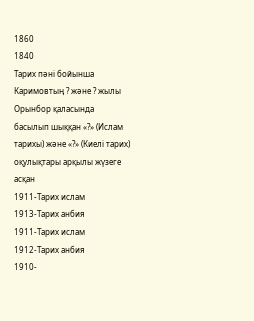1860
1840
Тарих пәні бойынша Каримовтың ? және ? жылы Орынбор қаласында
басылып шыққан «?» (Ислам тарихы) және «?» (Киелі тарих)
оқулықтары арқылы жүзеге асқан
1911-Тарих ислам
1913-Тарих анбия
1911-Тарих ислам
1912-Тарих анбия
1910-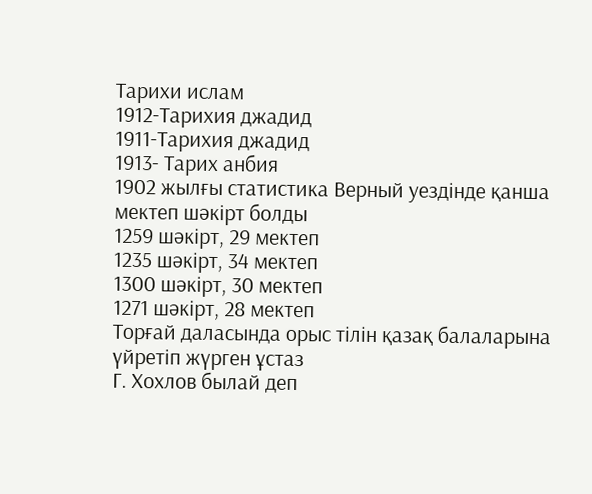Тарихи ислам
1912-Тарихия джадид
1911-Тарихия джадид
1913- Тарих анбия
1902 жылғы статистика Верный уездінде қанша мектеп шәкірт болды
1259 шәкірт, 29 мектеп
1235 шәкірт, 34 мектеп
1300 шәкірт, 30 мектеп
1271 шәкірт, 28 мектеп
Торғай даласында орыс тілін қазақ балаларына үйретіп жүрген ұстаз
Г. Хохлов былай деп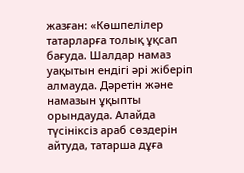жазған: «Көшпелілер татарларға толық ұқсап бағуда. Шалдар намаз
уақытын ендігі әрі жіберіп алмауда. Дәретін және намазын ұқыпты орындауда. Алайда
түсініксіз араб сөздерін айтуда, татарша дұға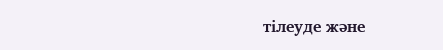тілеуде және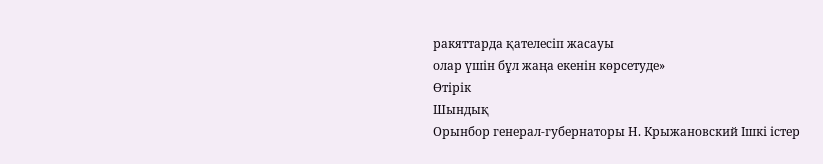ракяттарда қателесіп жасауы
олар үшін бұл жаңа екенін көрсетуде»
Өтірік
Шындық
Орынбор генерал-губернаторы Н. Крыжановский Ішкі істер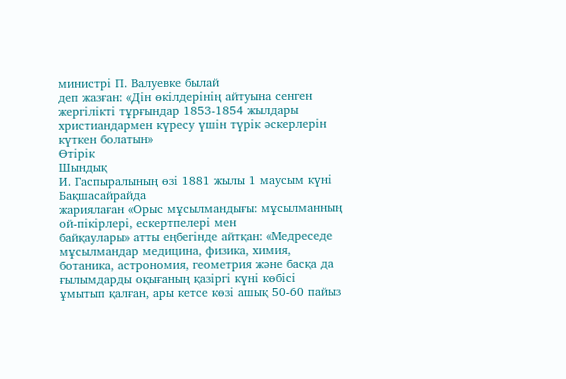министрі П. Валуевке былай
деп жазған: «Дін өкілдерінің айтуына сенген жергілікті тұрғындар 1853-1854 жылдары
христиандармен күресу үшін түрік әскерлерін күткен болатын»
Өтірік
Шындық
И. Гаспыралының өзі 1881 жылы 1 маусым күні Бақшасайрайда
жариялаған «Орыс мұсылмандығы: мұсылманның ой-пікірлері, ескертпелері мен
байқаулары» атты еңбегінде айтқан: «Медреседе мұсылмандар медицина, физика, химия,
ботаника, астрономия, геометрия және басқа да ғылымдарды оқығаның қазіргі күні көбісі
ұмытып қалған, ары кетсе көзі ашық 50-60 пайыз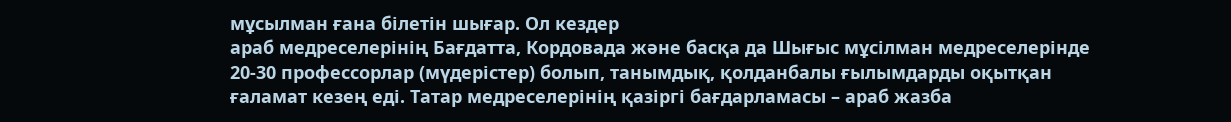мұсылман ғана білетін шығар. Ол кездер
араб медреселерінің Бағдатта, Кордовада және басқа да Шығыс мұсілман медреселерінде
20-30 профессорлар (мүдерістер) болып, танымдық, қолданбалы ғылымдарды оқытқан
ғаламат кезең еді. Татар медреселерінің қазіргі бағдарламасы – араб жазба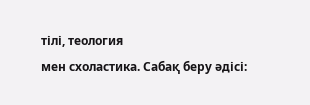тілі, теология
мен схоластика. Сабақ беру әдісі: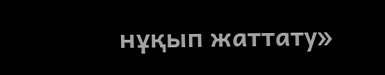нұқып жаттату»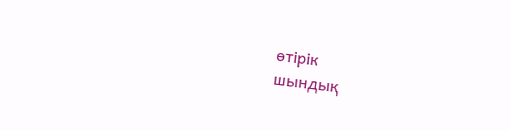өтірік
шындық